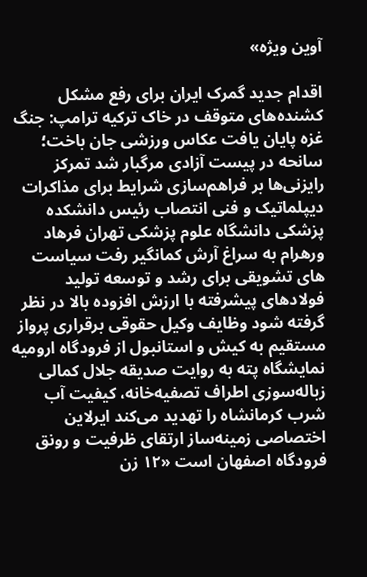آوین ویژه»

اقدام جدید گمرک ایران برای رفع مشکل کشنده‌های متوقف در خاک ترکیه ترامپ: جنگ غزه پایان یافت عکاس ورزشی جان باخت؛ سانحه در پیست آزادی مرگبار شد تمرکز رایزنی‌ها بر فراهم‌سازی شرایط برای مذاکرات دیپلماتیک و فنی انتصاب رئیس دانشکده پزشکی دانشگاه علوم پزشکی تهران فرهاد ورهرام به سراغ آرش کمانگیر رفت سیاست های تشویقی برای رشد و توسعه تولید فولادهای پیشرفته با ارزش افزوده بالا در نظر گرفته شود وظایف وکیل حقوقی برقراری پرواز مستقیم به کیش و استانبول از فرودگاه ارومیه نمایشگاه پته به روایت صدیقه جلال کمالی زباله‌سوزی اطراف تصفیه‌خانه، کیفیت آب شرب کرمانشاه را تهدید می‌کند ایرلاین اختصاصی زمینه‌ساز ارتقای ظرفیت و رونق فرودگاه اصفهان است «۱۲ زن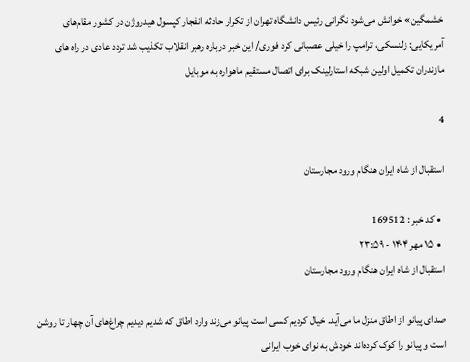خشمگین» خوانش می‌شود نگرانی رئیس دانشگاه تهران از تکرار حادثه انفجار کپسول هیدروژن در کشور مقام‌های آمریکایی: زلنسکی، ترامپ را خیلی عصبانی کرد فوری/ این خبر درباره رهبر انقلاب تکذیب شد تردد عادی در راه های مازندران تکمیل اولین شبکه استارلینک برای اتصال مستقیم ماهواره به موبایل

4

استقبال از شاه ایران هنگام ورود مجارستان

  • کد خبر : 169512
  • ۱۵ مهر ۱۴۰۴ - ۲۳:۵۹
استقبال از شاه ایران هنگام ورود مجارستان

صدای پیانو از اطاق منزل ما می‌آید. خیال کردیم کسی است پیانو می‌زند وارد اطاق که شدیم دیدیم چراغ‌های آن چهار تا روشن است و پیانو را کوک کرده‌اند خودش به نوای خوب ایرانی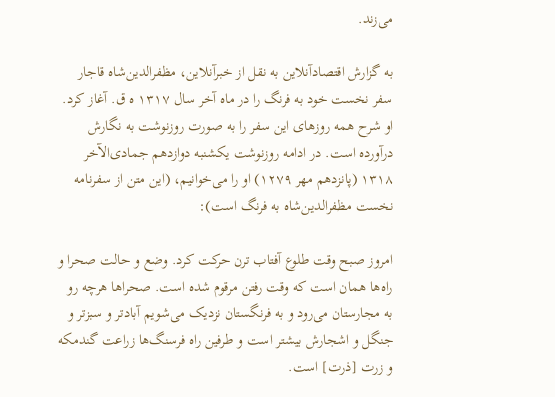می‌زند.

به گزارش اقتصادآنلاین به نقل از خبرآنلاین، مظفرالدین‌شاه قاجار سفر نخست خود به فرنگ را در ماه آخر سال ۱۳۱۷ ه ق. آغاز کرد. او شرح همه روز‌های این سفر را به صورت روزنوشت به نگارش درآورده است. در ادامه روزنوشت یکشنبه دوازدهم جمادی‌الآخر ۱۳۱۸ (پانزدهم مهر ۱۲۷۹) او را می‌خوانیم، (این متن از سفرنامه نخست مظفرالدین‌شاه به فرنگ است):

امروز صبح وقت طلوع آفتاب ترن حرکت کرد. وضع و حالت صحرا و راه‌ها همان است که وقت رفتن مرقوم شده است. صحرا‌ها هرچه رو به مجارستان می‌رود و به فرنگستان نزدیک می‌شویم آبادتر و سبزتر و جنگل و اشجارش بیشتر است و طرفین راه فرسنگ‌ها زراعت گندمکه و زرت [ذرت] است.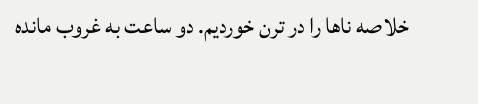خلاصه نا‌ها را در ترن خوردیم. دو ساعت به غروب مانده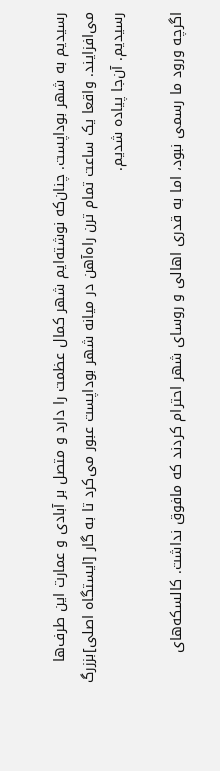رسیدیم به شهر بوداپست. چنان‌که نوشته‌ایم شهر کمال عظمت را دارد و متصل بر آبادی و عمارت این طرف‌ها می‌افزایند. واقعا یک ساعت تمام ترن راه‌آهن در میانه شهر بوداپست عبور می‌کرد تا به گار [ایستگاه اصلی]بززرگ رسیدیم. آن‌جا پیاده شدیم.

اگرچه ورود ما رسمی نبود، اما به قدری اهالی و روسای شهر احترام کردند که مافوق نداشت. کالسکه‌های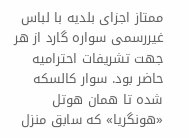ممتاز اجزای بلدیه با لباس غیررسمی سواره گارد از هر جهت تشریفات احترامیه حاضر بود. سوار کالسکه شده تا همان هوتل «هونگریا» که سابق منزل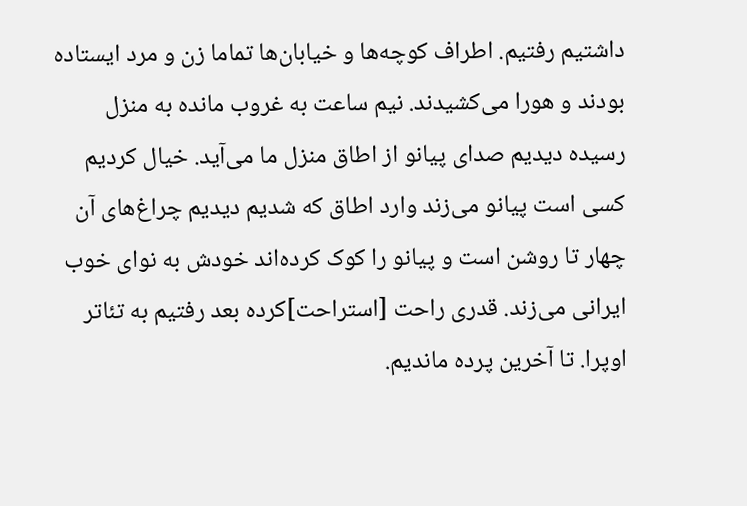داشتیم رفتیم. اطراف کوچه‌ها و خیابان‌ها تماما زن و مرد ایستاده بودند و هورا می‌کشیدند. نیم ساعت به غروب مانده به منزل رسیده دیدیم صدای پیانو از اطاق منزل ما می‌آید. خیال کردیم کسی است پیانو می‌زند وارد اطاق که شدیم دیدیم چراغ‌های آن چهار تا روشن است و پیانو را کوک کرده‌اند خودش به نوای خوب ایرانی می‌زند. قدری راحت [استراحت]کرده بعد رفتیم به تئاتر اوپرا. تا آخرین پرده ماندیم.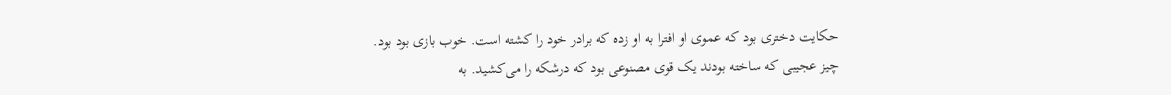حکایت دختری بود که عموی او افترا به او زده که برادر خود را کشته است. خوب بازی بود بود. چیز عجیبی که ساخته بودند یک قوی مصنوعی بود که درشکه را می‌کشید. به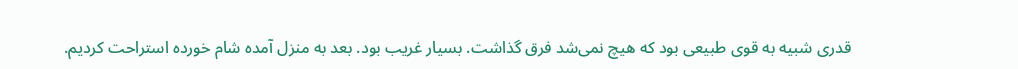قدری شبیه به قوی طبیعی بود که هیچ نمی‌شد فرق گذاشت. بسیار غریب بود. بعد به منزل آمده شام خورده استراحت کردیم.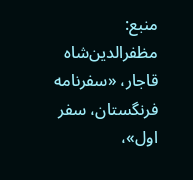منبع: مظفرالدین‌شاه قاجار، «سفرنامه فرنگستان، سفر اول»،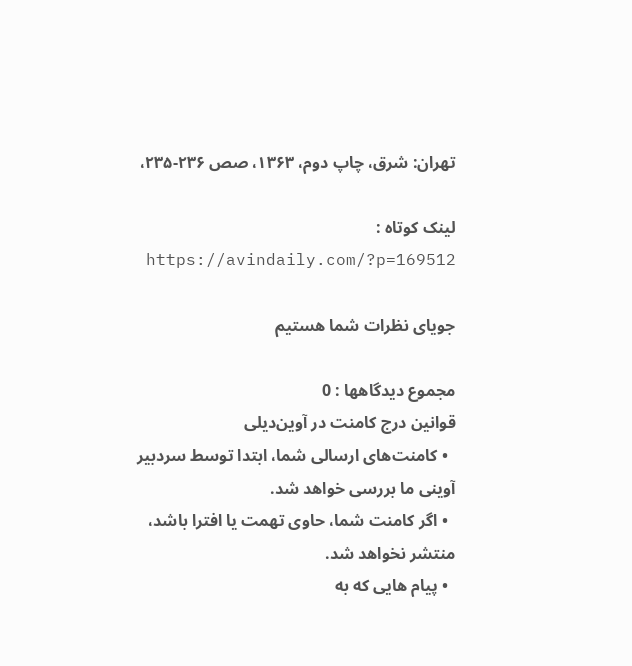تهران: شرق، چاپ دوم، ۱۳۶۳، صص ۲۳۶-۲۳۵،

لینک کوتاه : https://avindaily.com/?p=169512

جویای نظرات شما هستیم

مجموع دیدگاهها : 0
قوانین درج کامنت در آوین‌دیلی
  • کامنت‌های ارسالی شما، ابتدا توسط سردبیر آوینی ما بررسی خواهد شد.
  • اگر کامنت شما، حاوی تهمت یا افترا باشد، منتشر نخواهد شد.
  • پیام هایی که به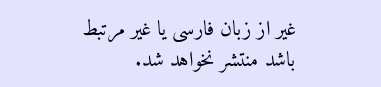غیر از زبان فارسی یا غیر مرتبط باشد منتشر نخواهد شد.